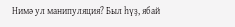Нимә ул манипуляция? Был һүҙ, ябай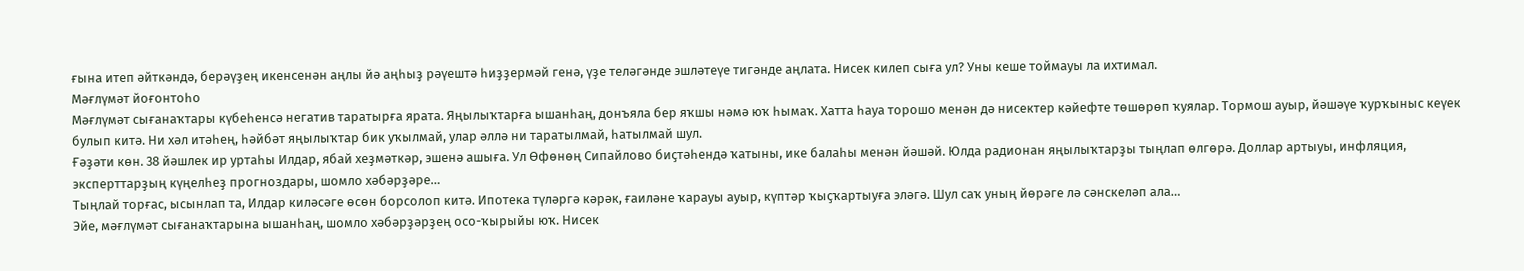ғына итеп әйткәндә, берәүҙең икенсенән аңлы йә аңһыҙ рәүештә һиҙҙермәй генә, үҙе теләгәнде эшләтеүе тигәнде аңлата. Нисек килеп сыға ул? Уны кеше тоймауы ла ихтимал.
Мәғлүмәт йоғонтоһо
Мәғлүмәт сығанаҡтары күбеһенсә негатив таратырға ярата. Яңылыҡтарға ышанһаң, донъяла бер яҡшы нәмә юҡ һымаҡ. Хатта һауа торошо менән дә нисектер кәйефте төшөрөп ҡуялар. Тормош ауыр, йәшәүе ҡурҡыныс кеүек булып китә. Ни хәл итәһең, һәйбәт яңылыҡтар бик уҡылмай, улар әллә ни таратылмай, һатылмай шул.
Ғәҙәти көн. 38 йәшлек ир уртаһы Илдар, ябай хеҙмәткәр, эшенә ашыға. Ул Өфөнөң Сипайлово биҫтәһендә ҡатыны, ике балаһы менән йәшәй. Юлда радионан яңылыҡтарҙы тыңлап өлгөрә. Доллар артыуы, инфляция, эксперттарҙың күңелһеҙ прогноздары, шомло хәбәрҙәре…
Тыңлай торғас, ысынлап та, Илдар киләсәге өсөн борсолоп китә. Ипотека түләргә кәрәк, ғаиләне ҡарауы ауыр, күптәр ҡыҫҡартыуға эләгә. Шул саҡ уның йөрәге лә сәнскеләп ала…
Эйе, мәғлүмәт сығанаҡтарына ышанһаң, шомло хәбәрҙәрҙең осо-ҡырыйы юҡ. Нисек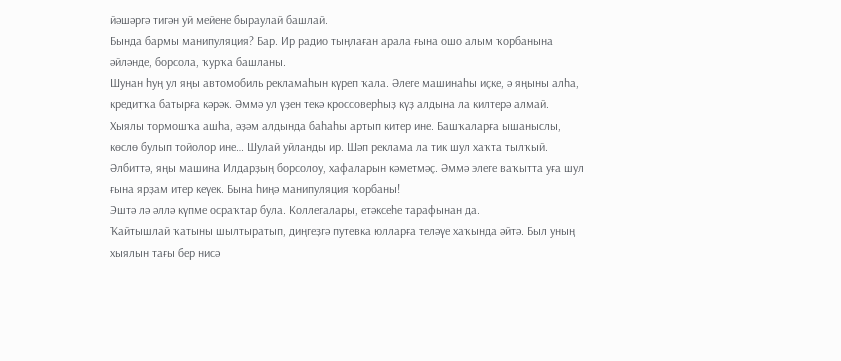йәшәргә тигән уй мейене быраулай башлай.
Бында бармы манипуляция? Бар. Ир радио тыңлаған арала ғына ошо алым ҡорбанына әйләнде, борсола, ҡурҡа башланы.
Шунан һуң ул яңы автомобиль рекламаһын күреп ҡала. Әлеге машинаһы иҫке, ә яңыны алһа, кредитҡа батырға кәрәк. Әммә ул үҙен текә кроссоверһыҙ күҙ алдына ла килтерә алмай. Хыялы тормошҡа ашһа, әҙәм алдында баһаһы артып китер ине. Башҡаларға ышаныслы, көслө булып тойолор ине… Шулай уйланды ир. Шәп реклама ла тик шул хаҡта тылҡый. Әлбиттә, яңы машина Илдарҙың борсолоу, хафаларын кәметмәҫ. Әммә элеге ваҡытта уға шул ғына ярҙам итер кеүек. Бына һиңә манипуляция ҡорбаны!
Эштә лә әллә күпме осраҡтар була. Коллегалары, етәксеһе тарафынан да.
Ҡайтышлай ҡатыны шылтыратып, диңгеҙгә путевка юлларға теләүе хаҡында әйтә. Был уның хыялын тағы бер нисә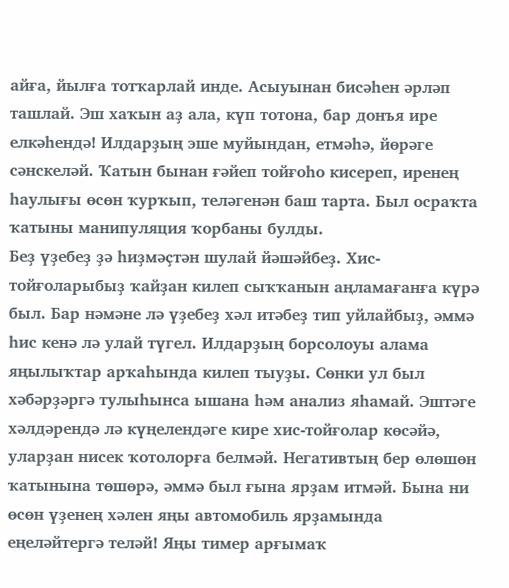айға, йылға тотҡарлай инде. Асыуынан бисәһен әрләп ташлай. Эш хаҡын аҙ ала, күп тотона, бар донъя ире елкәһендә! Илдарҙың эше муйындан, етмәһә, йөрәге сәнскеләй. Ҡатын бынан ғәйеп тойғоһо кисереп, иренең һаулығы өсөн ҡурҡып, теләгенән баш тарта. Был осраҡта ҡатыны манипуляция ҡорбаны булды.
Беҙ үҙебеҙ ҙә һиҙмәҫтән шулай йәшәйбеҙ. Хис-тойғоларыбыҙ ҡайҙан килеп сыҡҡанын аңламағанға күрә был. Бар нәмәне лә үҙебеҙ хәл итәбеҙ тип уйлайбыҙ, әммә һис кенә лә улай түгел. Илдарҙың борсолоуы алама яңылыҡтар арҡаһында килеп тыуҙы. Сөнки ул был хәбәрҙәргә тулыһынса ышана һәм анализ яһамай. Эштәге хәлдәрендә лә күңелендәге кире хис-тойғолар көсәйә, уларҙан нисек ҡотолорға белмәй. Негативтың бер өлөшөн ҡатынына төшөрә, әммә был ғына ярҙам итмәй. Бына ни өсөн үҙенең хәлен яңы автомобиль ярҙамында еңеләйтергә теләй! Яңы тимер арғымаҡ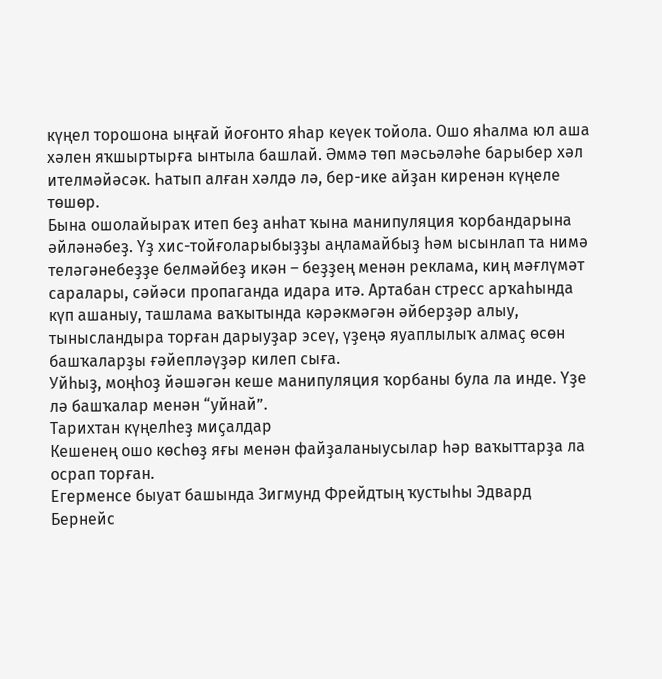күңел торошона ыңғай йоғонто яһар кеүек тойола. Ошо яһалма юл аша хәлен яҡшыртырға ынтыла башлай. Әммә төп мәсьәләһе барыбер хәл ителмәйәсәк. Һатып алған хәлдә лә, бер-ике айҙан киренән күңеле төшөр.
Бына ошолайыраҡ итеп беҙ анһат ҡына манипуляция ҡорбандарына әйләнәбеҙ. Үҙ хис-тойғоларыбыҙҙы аңламайбыҙ һәм ысынлап та нимә теләгәнебеҙҙе белмәйбеҙ икән – беҙҙең менән реклама, киң мәғлүмәт саралары, сәйәси пропаганда идара итә. Артабан стресс арҡаһында күп ашаныу, ташлама ваҡытында кәрәкмәгән әйберҙәр алыу, тынысландыра торған дарыуҙар эсеү, үҙеңә яуаплылыҡ алмаҫ өсөн башҡаларҙы ғәйепләүҙәр килеп сыға.
Уйһыҙ, моңһоҙ йәшәгән кеше манипуляция ҡорбаны була ла инде. Үҙе лә башҡалар менән “уйнай”.
Тарихтан күңелһеҙ миҫалдар
Кешенең ошо көсһөҙ яғы менән файҙаланыусылар һәр ваҡыттарҙа ла осрап торған.
Егерменсе быуат башында Зигмунд Фрейдтың ҡустыһы Эдвард Бернейс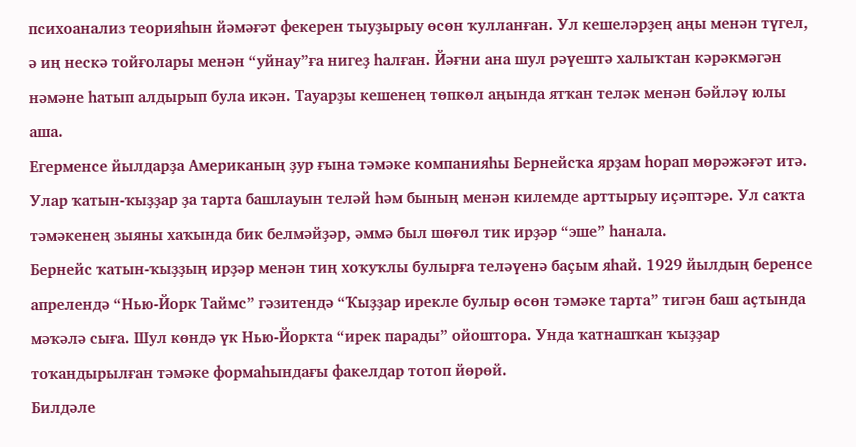психоанализ теорияһын йәмәғәт фекерен тыуҙырыу өсөн ҡулланған. Ул кешеләрҙең аңы менән түгел, ә иң нескә тойғолары менән “уйнау”ға нигеҙ һалған. Йәғни ана шул рәүештә халыҡтан кәрәкмәгән нәмәне һатып алдырып була икән. Тауарҙы кешенең төпкөл аңында ятҡан теләк менән бәйләү юлы аша.
Егерменсе йылдарҙа Американың ҙур ғына тәмәке компанияһы Бернейсҡа ярҙам һорап мөрәжәғәт итә. Улар ҡатын-ҡыҙҙар ҙа тарта башлауын теләй һәм бының менән килемде арттырыу иҫәптәре. Ул саҡта тәмәкенең зыяны хаҡында бик белмәйҙәр, әммә был шөғөл тик ирҙәр “эше” һанала.
Бернейс ҡатын-ҡыҙҙың ирҙәр менән тиң хоҡуҡлы булырға теләүенә баҫым яһай. 1929 йылдың беренсе апрелендә “Нью-Йорк Таймс” гәзитендә “Ҡыҙҙар ирекле булыр өсөн тәмәке тарта” тигән баш аҫтында мәҡәлә сыға. Шул көндә үк Нью-Йоркта “ирек парады” ойоштора. Унда ҡатнашҡан ҡыҙҙар тоҡандырылған тәмәке формаһындағы факелдар тотоп йөрөй.
Билдәле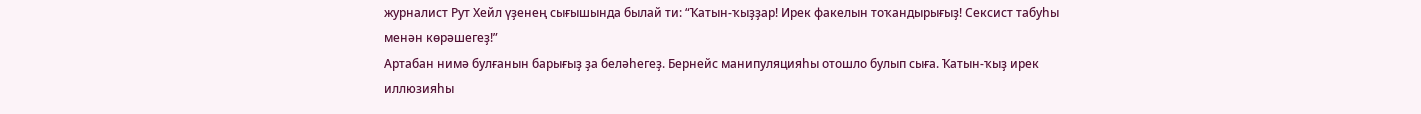журналист Рут Хейл үҙенең сығышында былай ти: “Ҡатын-ҡыҙҙар! Ирек факелын тоҡандырығыҙ! Сексист табуһы менән көрәшегеҙ!”
Артабан нимә булғанын барығыҙ ҙа беләһегеҙ. Бернейс манипуляцияһы отошло булып сыға. Ҡатын-ҡыҙ ирек иллюзияһы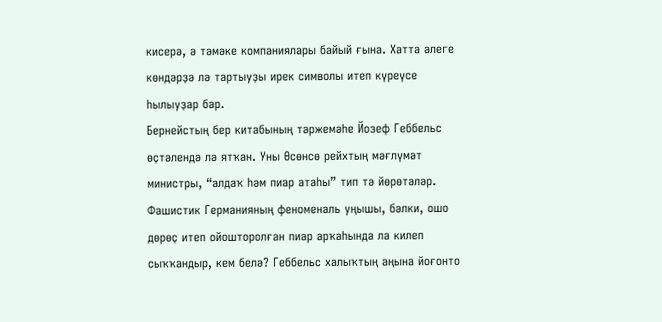кисерә, ә тәмәке компаниялары байый ғына. Хатта әлеге көндәрҙә лә тартыуҙы ирек символы итеп күреүсе һылыуҙар бар.
Бернейстың бер китабының тәржемәһе Йозеф Геббельс өҫтәлендә лә ятҡан. Уны Өсөнсө рейхтың мәғлүмәт министры, “алдаҡ һәм пиар атаһы” тип тә йөрөтәләр. Фашистик Германияның феноменаль уңышы, бәлки, ошо дөрөҫ итеп ойошторолған пиар арҡаһында ла килеп сыҡҡандыр, кем белә? Геббельс халыҡтың аңына йоғонто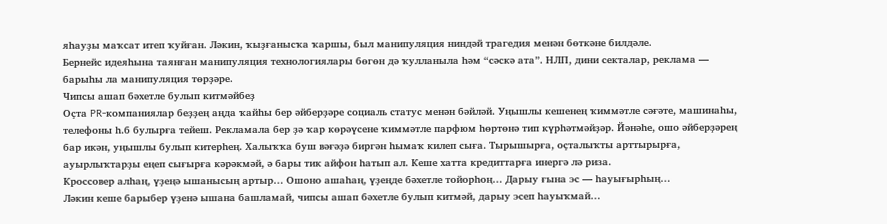яһауҙы маҡсат итеп ҡуйған. Ләкин, ҡыҙғанысҡа ҡаршы, был манипуляция ниндәй трагедия менән бөткәне билдәле.
Бернейс идеяһына таянған манипуляция технологиялары бөгөн дә ҡулланыла һәм “сәскә ата”. НЛП, дини секталар, реклама — барыһы ла манипуляция төрҙәре.
Чипсы ашап бәхетле булып китмәйбеҙ
Оҫта PR-компаниялар беҙҙең аңда ҡайһы бер әйберҙәре социаль статус менән бәйләй. Уңышлы кешенең ҡиммәтле сәғәте, машинаһы, телефоны һ.б булырға тейеш. Рекламала бер ҙә ҡар көрәүсене ҡиммәтле парфюм һөртөнә тип күрһәтмәйҙәр. Йәнәһе, ошо әйберҙәрең бар икән, уңышлы булып китерһең. Халыҡҡа буш вәғәҙә биргән һымаҡ килеп сыға. Тырышырға, оҫталыҡты арттырырға, ауырлыҡтарҙы еңеп сығырға кәрәкмәй, ә бары тик айфон һатып ал. Кеше хатта кредиттарға инергә лә риза.
Кроссовер алһаң, үҙеңә ышанысың артыр… Ошоно ашаһаң, үҙеңде бәхетле тойорһоң… Дарыу ғына эс — һауығырһың…
Ләкин кеше барыбер үҙенә ышана башламай, чипсы ашап бәхетле булып китмәй, дарыу эсеп һауыҡмай…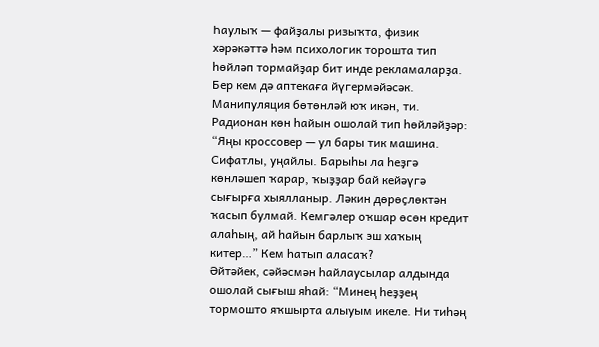Һаулыҡ — файҙалы ризыҡта, физик хәрәкәттә һәм психологик торошта тип һөйләп тормайҙар бит инде рекламаларҙа. Бер кем дә аптекаға йүгермәйәсәк.
Манипуляция бөтөнләй юҡ икән, ти. Радионан көн һайын ошолай тип һөйләйҙәр: “Яңы кроссовер — ул бары тик машина. Сифатлы, уңайлы. Барыһы ла һеҙгә көнләшеп ҡарар, ҡыҙҙар бай кейәүгә сығырға хыялланыр. Ләкин дөрөҫлөктән ҡасып булмай. Кемгәлер оҡшар өсөн кредит алаһың, ай һайын барлыҡ эш хаҡың китер…” Кем һатып аласаҡ?
Әйтәйек, сәйәсмән һайлаусылар алдында ошолай сығыш яһай: “Минең һеҙҙең тормошто яҡшырта алыуым икеле. Ни тиһәң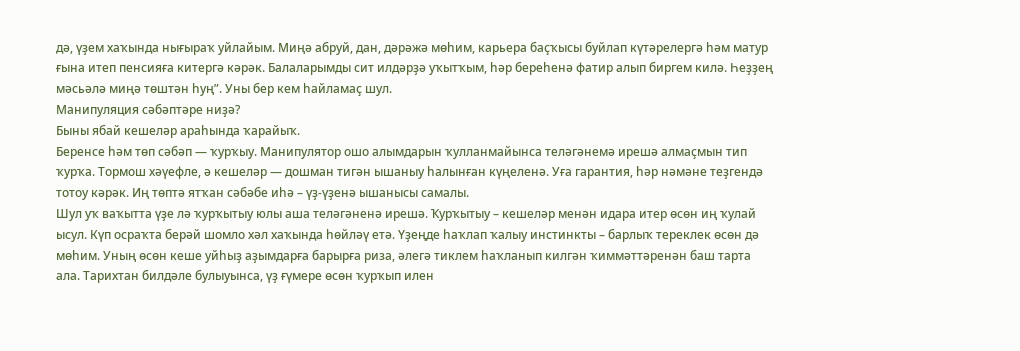дә, үҙем хаҡында нығыраҡ уйлайым. Миңә абруй, дан, дәрәжә мөһим, карьера баҫҡысы буйлап күтәрелергә һәм матур ғына итеп пенсияға китергә кәрәк. Балаларымды сит илдәрҙә уҡытҡым, һәр береһенә фатир алып биргем килә. Һеҙҙең мәсьәлә миңә төштән һуң”. Уны бер кем һайламаҫ шул.
Манипуляция сәбәптәре ниҙә?
Быны ябай кешеләр араһында ҡарайыҡ.
Беренсе һәм төп сәбәп — ҡурҡыу. Манипулятор ошо алымдарын ҡулланмайынса теләгәнемә ирешә алмаҫмын тип ҡурҡа. Тормош хәүефле, ә кешеләр — дошман тигән ышаныу һалынған күңеленә. Уға гарантия, һәр нәмәне теҙгендә тотоу кәрәк. Иң төптә ятҡан сәбәбе иһә – үҙ-үҙенә ышанысы самалы.
Шул уҡ ваҡытта үҙе лә ҡурҡытыу юлы аша теләгәненә ирешә. Ҡурҡытыу – кешеләр менән идара итер өсөн иң ҡулай ысул. Күп осраҡта берәй шомло хәл хаҡында һөйләү етә. Үҙеңде һаҡлап ҡалыу инстинкты – барлыҡ тереклек өсөн дә мөһим. Уның өсөн кеше уйһыҙ аҙымдарға барырға риза, әлегә тиклем һаҡланып килгән ҡиммәттәренән баш тарта ала. Тарихтан билдәле булыуынса, үҙ ғүмере өсөн ҡурҡып илен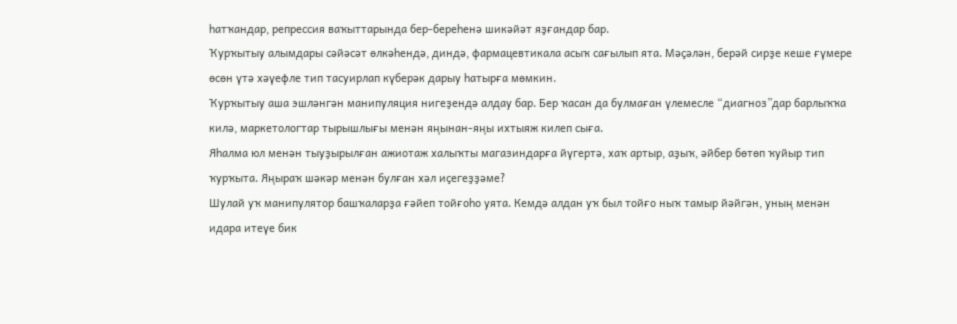һатҡандар, репрессия ваҡыттарында бер-береһенә шикәйәт яҙғандар бар.
Ҡурҡытыу алымдары сәйәсәт өлкәһендә, диндә, фармацевтикала асыҡ сағылып ята. Мәҫәлән, берәй сирҙе кеше ғүмере өсөн үтә хәүефле тип тасуирлап күберәк дарыу һатырға мөмкин.
Ҡурҡытыу аша эшләнгән манипуляция нигеҙендә алдау бар. Бер ҡасан да булмаған үлемесле “диагноз”дар барлыҡҡа килә, маркетологтар тырышлығы менән яңынан-яңы ихтыяж килеп сыға.
Яһалма юл менән тыуҙырылған ажиотаж халыҡты магазиндарға йүгертә, хаҡ артыр, аҙыҡ, әйбер бөтөп ҡуйыр тип ҡурҡыта. Яңыраҡ шәкәр менән булған хәл иҫегеҙҙәме?
Шулай уҡ манипулятор башҡаларҙа ғәйеп тойғоһо уята. Кемдә алдан уҡ был тойғо ныҡ тамыр йәйгән, уның менән идара итеүе бик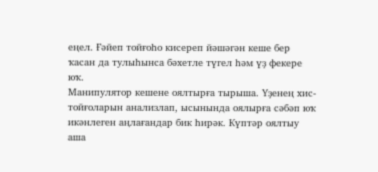еңел. Ғәйеп тойғоһо кисереп йәшәгән кеше бер ҡасан да тулыһынса бәхетле түгел һәм үҙ фекере юҡ.
Манипулятор кешене оялтырға тырыша. Үҙенең хис-тойғоларын анализлап, ысынында оялырға сәбәп юҡ икәнлеген аңлағандар бик һирәк. Күптәр оялтыу аша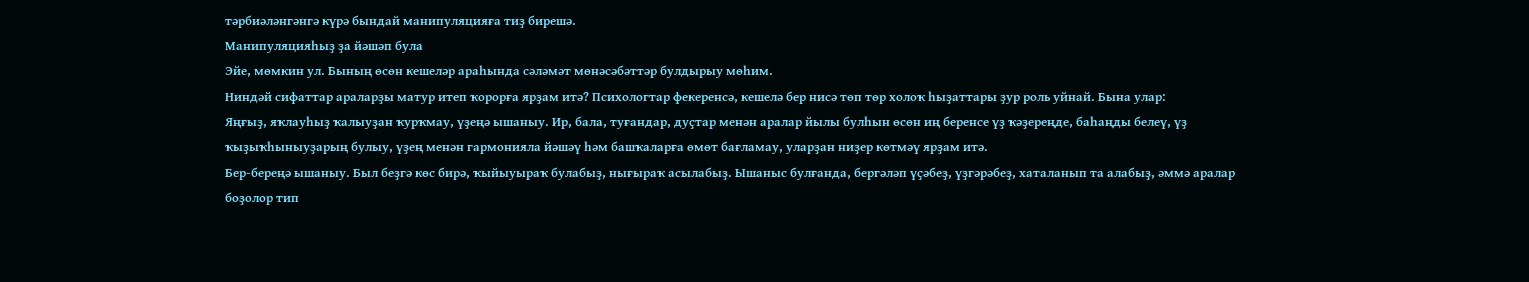тәрбиәләнгәнгә күрә бындай манипуляцияға тиҙ бирешә.
Манипуляцияһыҙ ҙа йәшәп була
Эйе, мөмкин ул. Бының өсөн кешеләр араһында сәләмәт мөнәсәбәттәр булдырыу мөһим.
Ниндәй сифаттар араларҙы матур итеп ҡорорға ярҙам итә? Психологтар фекеренсә, кешелә бер нисә төп төр холоҡ һыҙаттары ҙур роль уйнай. Бына улар:
Яңғыҙ, яҡлауһыҙ ҡалыуҙан ҡурҡмау, үҙеңә ышаныу. Ир, бала, туғандар, дуҫтар менән аралар йылы булһын өсөн иң беренсе үҙ ҡәҙереңде, баһаңды белеү, үҙ ҡыҙыҡһыныуҙарың булыу, үҙең менән гармонияла йәшәү һәм башҡаларға өмөт бағламау, уларҙан ниҙер көтмәү ярҙам итә.
Бер-береңә ышаныу. Был беҙгә көс бирә, ҡыйыуыраҡ булабыҙ, нығыраҡ асылабыҙ. Ышаныс булғанда, бергәләп үҫәбеҙ, үҙгәрәбеҙ, хаталанып та алабыҙ, әммә аралар боҙолор тип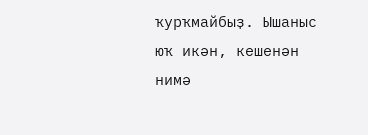ҡурҡмайбыҙ. Ышаныс юҡ икән, кешенән нимә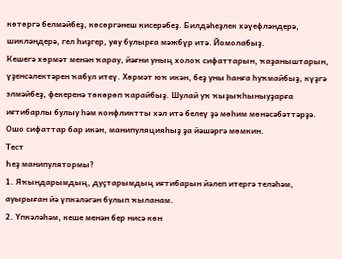көтөргә белмәйбеҙ, көсөргәнеш кисерәбеҙ. Билдәһеҙлек хәүефләндерә, шикләндерә, гел һиҙгер, уяу булырға мәжбүр итә. Йомолабыҙ.
Кешегә хөрмәт менән ҡарау, йәғни уның холоҡ сифаттарын, ҡаҙаныштарын, үҙенсәлектәрен ҡабул итеү. Хөрмәт юҡ икән, беҙ уны һанға һуҡмайбыҙ, күҙгә элмәйбеҙ, фекеренә төкөрөп ҡарайбыҙ. Шулай уҡ ҡыҙыҡһыныуҙарға иғтибарлы булыу һәм конфликтты хәл итә белеү ҙә мөһим мөнәсәбәттәрҙә.
Ошо сифаттар бар икән, манипуляцияһыҙ ҙа йәшәргә мөмкин.
Тест
Һеҙ манипулятормы?
1. Яҡындарымдың, дуҫтарымдың иғтибарын йәлеп итергә теләһәм, ауырыған йә үпкәләгән булып ҡыланам.
2. Үпкәләһәм, кеше менән бер нисә көн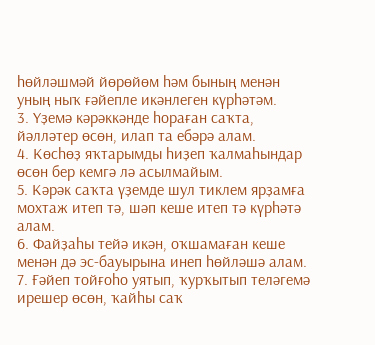һөйләшмәй йөрөйөм һәм бының менән уның ныҡ ғәйепле икәнлеген күрһәтәм.
3. Үҙемә кәрәккәнде һораған саҡта, йәлләтер өсөн, илап та ебәрә алам.
4. Көсһөҙ яҡтарымды һиҙеп ҡалмаһындар өсөн бер кемгә лә асылмайым.
5. Кәрәк саҡта үҙемде шул тиклем ярҙамға мохтаж итеп тә, шәп кеше итеп тә күрһәтә алам.
6. Файҙаһы тейә икән, оҡшамаған кеше менән дә эс-бауырына инеп һөйләшә алам.
7. Ғәйеп тойғоһо уятып, ҡурҡытып теләгемә ирешер өсөн, ҡайһы саҡ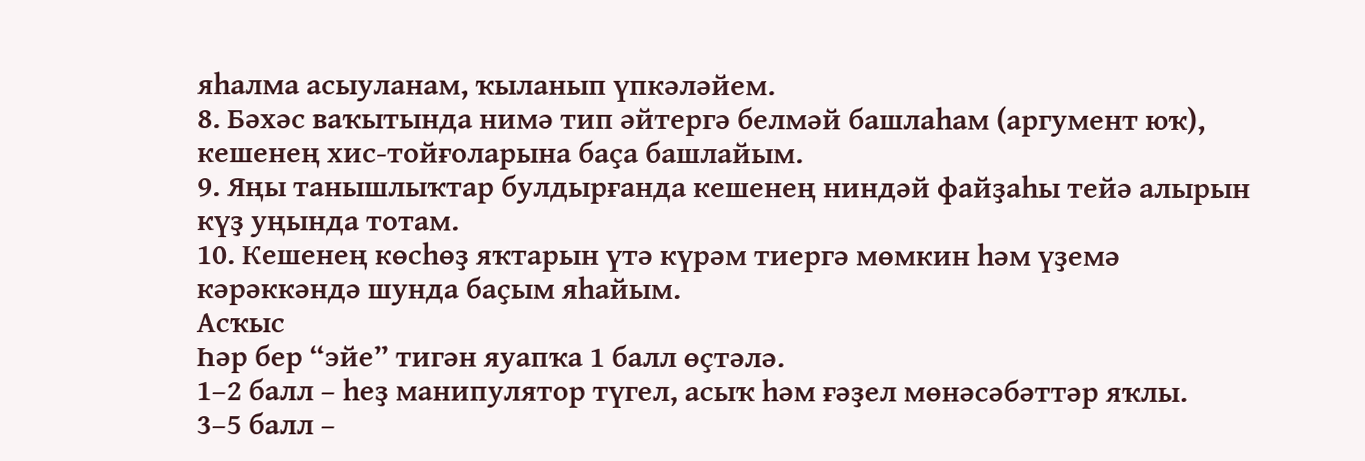яһалма асыуланам, ҡыланып үпкәләйем.
8. Бәхәс ваҡытында нимә тип әйтергә белмәй башлаһам (аргумент юҡ), кешенең хис-тойғоларына баҫа башлайым.
9. Яңы танышлыҡтар булдырғанда кешенең ниндәй файҙаһы тейә алырын күҙ уңында тотам.
10. Кешенең көсһөҙ яҡтарын үтә күрәм тиергә мөмкин һәм үҙемә кәрәккәндә шунда баҫым яһайым.
Асҡыс
Һәр бер “эйе” тигән яуапҡа 1 балл өҫтәлә.
1–2 балл – һеҙ манипулятор түгел, асыҡ һәм ғәҙел мөнәсәбәттәр яҡлы.
3–5 балл –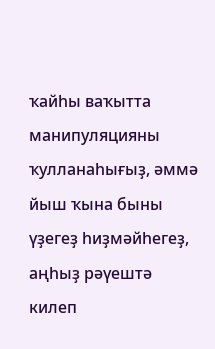ҡайһы ваҡытта манипуляцияны ҡулланаһығыҙ, әммә йыш ҡына быны үҙегеҙ һиҙмәйһегеҙ, аңһыҙ рәүештә килеп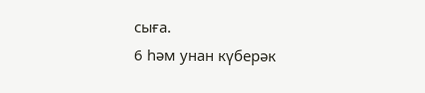сыға.
6 һәм унан күберәк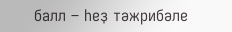балл – һеҙ тәжрибәле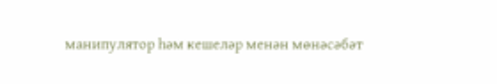манипулятор һәм кешеләр менән мөнәсәбәт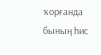ҡорғанда бының һис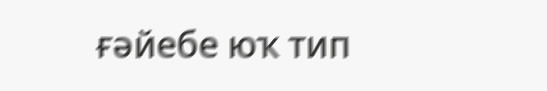ғәйебе юҡ тип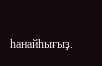һанайһығыҙ.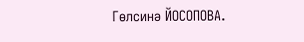Гөлсинә ЙОСОПОВА.